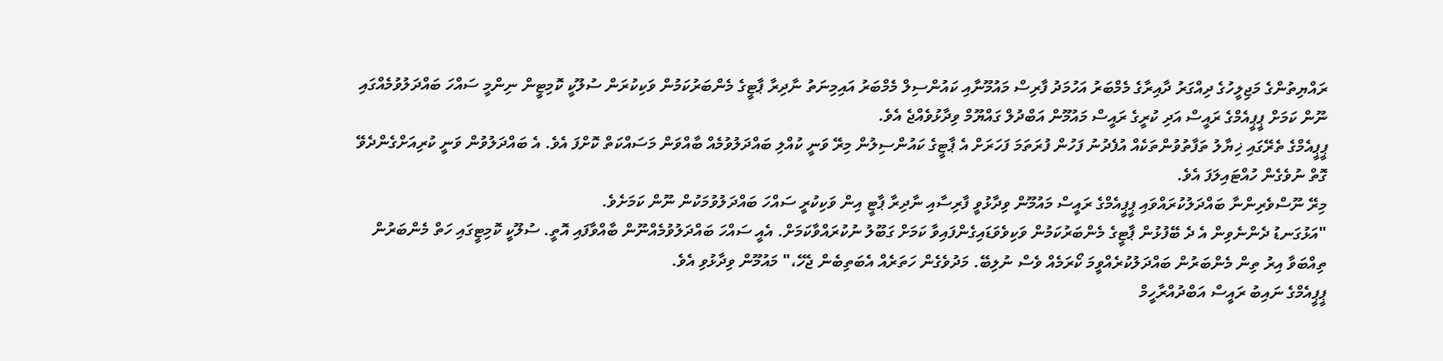ރައްޔިތުންގެ މަޖިލީހުގެ ދިއްގަރު ދާއިރާގެ މެމްބަރު އަހުމަދު ފާރިސް މައުމޫނާއި ކައުންސިލް މެމްބަރު އައިމިނަތު ނާދިރާ ޕާޓީގެ މެންބަރުކަމުން ވަކިކުރަން ސުލޫކީ ކޮމިޓީން ނިންމީ ސައްހަ ބައްދަލުވުމެއްގައި ނޫން ކަމަށް ޕީޕީއެމްގެ ރައީސް އަދި ކުރީގެ ރައީސް މައުމޫން އަބްދުލް ގައްޔޫމް ވިދާޅުވެއްޖެ އެވެ.
ޕީޕީއެމްގެ ތެރޭގައި ޚިޔާލު ތަފާތުވުންތަކެއް އުފެދުނު ފަހުން ފުރަތަމަ ފަހަރަށް އެ ޕާޓީގެ ކައުންސިލުން މިރޭ ވަނީ ކުއްލި ބައްދަލުވުމެއް ބާއްވަން މަސައްކަތް ކޮށްފަ އެވެ. އެ ބައްދަލުވުން ވަނީ ކުރިއަށްގެންދެވޭ ގޮތް ނުވެގެން ހުއްޓައިލަފަ އެވެ.
މިރޭ ނޫސްވެރިންނާ ބައްދަލުކުރައްވައި ޕީޕީއެމްގެ ރައީސް މައުމޫން ވިދާޅުވީ ފާރިސާއި ނާދިރާ ޕާޓީ އިން ވަކިކުރީ ސައްހަ ބައްދަލުވުމަކުން ނޫން ކަމަށެވެ.
"އަޅުގަނޑު ދެންނެވިން އެ ދެ ބޭފުޅުން ޕާޓީގެ މެންބަރުކަމުން ވަކިވެވަޑައިގެންފައިވާ ކަމަށް ގަބޫލު ނުކުރައްވާކަމަށް. އެއީ ސައްހަ ބައްދަލުވުމެއްނޫން ބާއްވާފައި އޮތީ. ސުލޫކީ ކޮމިޓީގައި ހަތް މެންބަރުން ތިއްބަވާ އިރު ތިން މެންބަރުން ބައްދަލުކުރެއްވީމަ ކޯރަމެއް ވެސް ނުލިބޭ. މަދުވެގެން ހަތަރެއް އެބަތިބެން ޖެހޭ،" މައުމޫން ވިދާޅުވި އެވެ.
ޕީޕީއެމްގެ ނައިބު ރައީސް އަބްދުއްރާހީމް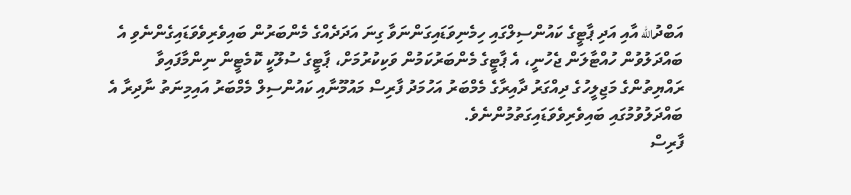އަބްދުالله އާއި އަދި ޕާޓީގެ ކައުންސިލްގައި ހިމެނިވަޑައިގަންނަވާ ގިނަ އަދަދެއްގެ މެންބަރުން ބައިވެރިވެވަޑައިގެންނެވި އެ ބައްދަލުވުން ހުއްޓާލަން ޖެހުނީ، އެ ޕާޓީގެ މެންބަރުކަމުން ވަކިކުރުމަށް، ޕާޓީގެ ސުލޫކީ ކޮމެޓީން ނިންމާފައިވާ ރައްޔިތުންގެ މަޖިލީހުގެ ދިއްގަރު ދާއިރާގެ މެމްބަރު އަހުމަދު ފާރިސް މައުމޫނާއި ކައުންސިލް މެމްބަރު އައިމިނަތު ނާދިރާ އެ ބައްދަލުވުމުގައި ބައިވެރިވެވަޑައިގަތުމުންނެވެ.
ފާރިސް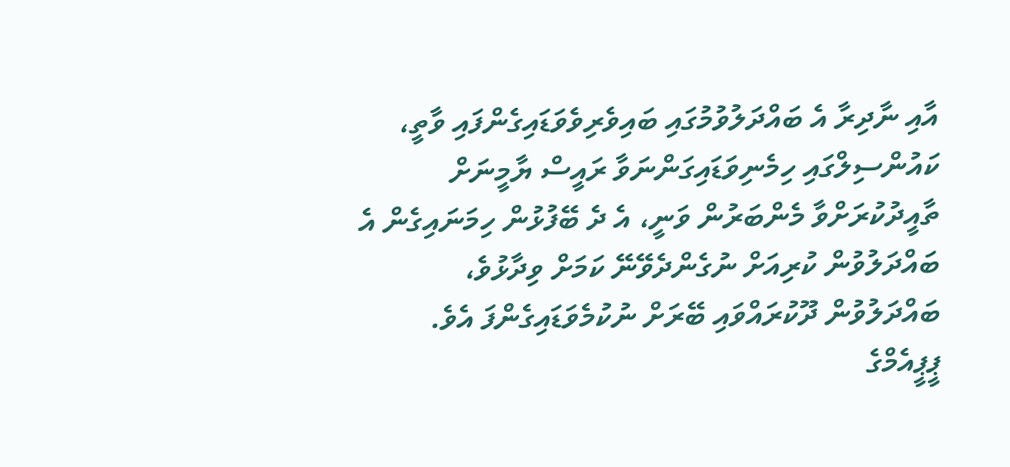އާއި ނާދިރާ އެ ބައްދަލުވުމުގައި ބައިވެރިވެވަޑައިގެންފައި ވާތީ، ކައުންސިލްގައި ހިމެނިވަޑައިގަންނަވާ ރައީސް ޔާމީނަށް ތާއީދުކުރަށްވާ މެންބަރުން ވަނީ، އެ ދެ ބޭފުޅުން ހިމަނައިގެން އެ ބައްދަލުވުން ކުރިއަށް ނުގެންދެވޭނޭ ކަމަށް ވިދާޅުވެ، ބައްދަލުވުން ދޫކުރައްވައި ބޭރަށް ނުކުމެވަޑައިގެންފަ އެވެ.
ޕީޕީއެމްގެ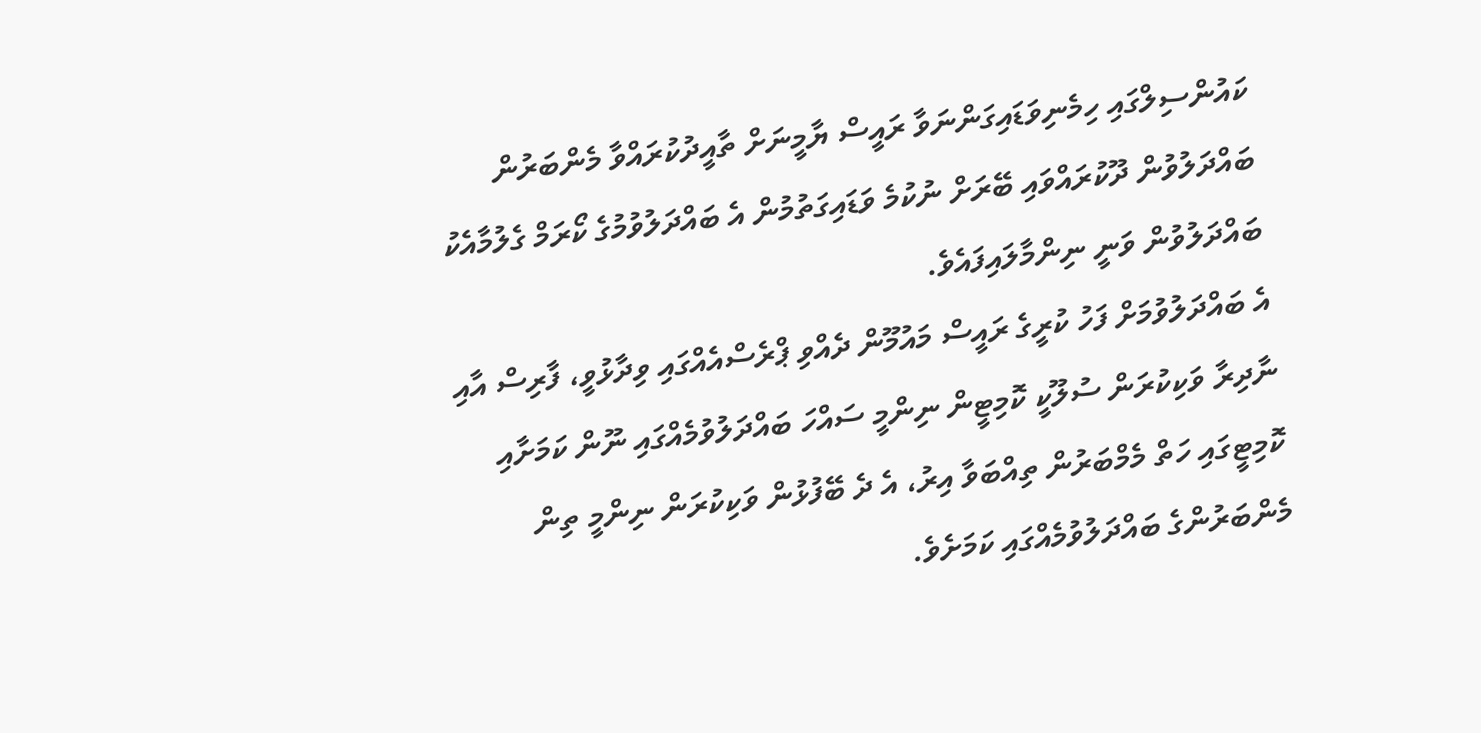ކައުންސިލްގައި ހިމެނިވަޑައިގަންނަވާ ރައީސް ޔާމީނަށް ތާއީދުކުރައްވާ މެންބަރުން ބައްދަލުވުން ދޫކުރައްވައި ބޭރަށް ނުކުމެ ވަޑައިގަތުމުން އެ ބައްދަލުވުމުގެ ކޯރަމް ގެލުމާއެކު ބައްދަލުވުން ވަނީ ނިންމާލައިފައެވެ.
އެ ބައްދަލުވުމަށް ފަހު ކުރީގެ ރައީސް މައުމޫން ދެއްވި ޕްރެސްއެއްގައި ވިދާޅުވީ، ފާރިސް އާއި ނާދިރާ ވަކިކުރަން ސުލޫކީ ކޮމިޓީން ނިންމީ ސައްހަ ބައްދަލުވުމެއްގައި ނޫން ކަމަށާއި ކޮމިޓީގައި ހަތް މެމްބަރުން ތިއްބަވާ އިރު، އެ ދެ ބޭފުޅުން ވަކިކުރަން ނިންމީ ތިން މެންބަރުންގެ ބައްދަލުވުމެއްގައި ކަމަށެވެ.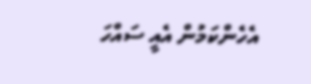އެހެންކަމުން އެއީ ސައްހަ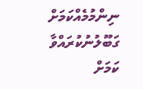ނިންމުމެއްކަމަށް ގަބޫލުނުކުރައްވާ ކަމަށް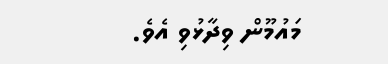މައުމޫން ވިދާޅުވި އެވެ.